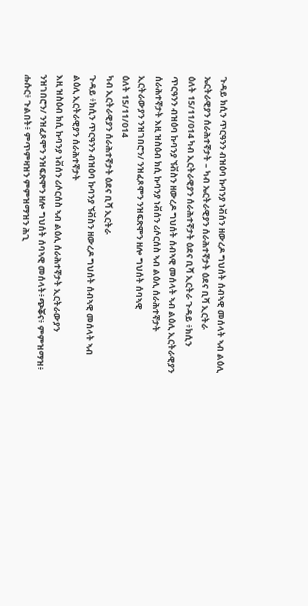ጉዳይ ክሲን ጥርዓንን ብዝዕባ ኩባንያ ነቭሰን ዘውረዶ ግህሰት ሰብኣዊ መሰላት ኣብ ልዕሊ ኤርትራዊያን ሰራሕተኛታት – ካብ ኤርትራዊያን ሰራሕተኛታት ዕደና ቢሻ ኢርትራ
ዕለት 15/11/014 ካብ ኢርትራዊያን ሰራሕተኛታት ዕደና ቢሻ ኢርትራ ጉዳይ ፥ክሲን ጥርዓንን ብዝዕባ ኩባንያ ኘቭስን ዘውረዶ ግህሰት ሰብኣዊ መሰላት ኣብ ልዕሊ ኢርትራዊያን ሰራሕተኛታት እዚ ዝስዕብ ክሲ ኩባንያ ነቭሰን ሪሶርሰስ ኣብ ልዕሊ ሰራሕተኛታት ኢርትራውያን ንዝገበሮን/ ንዝፈጾሞን ንዝፍጽሞን ዘሎ ግህሰት ሰባኣዊ
ዕለት 15/11/014
ካብ ኢርትራዊያን ሰራሕተኛታት ዕደና ቢሻ ኢርትራ
ጉዳይ ፥ክሲን ጥርዓንን ብዝዕባ ኩባንያ ኘቭስን ዘውረዶ ግህሰት ሰብኣዊ መሰላት ኣብ ልዕሊ ኢርትራዊያን ሰራሕተኛታት
እዚ ዝስዕብ ክሲ ኩባንያ ነቭሰን ሪሶርሰስ ኣብ ልዕሊ ሰራሕተኛታት ኢርትራውያን ንዝገበሮን/ ንዝፈጾሞን ንዝፍጽሞን ዘሎ ግህሰት ሰባኣዊ መሰላት፥ጭቖና፥ ምምዝማዝ፥ ሑሱር፥ ጉልበት፥ ምጥምዛዝን ምምዝማዝን ሕጊ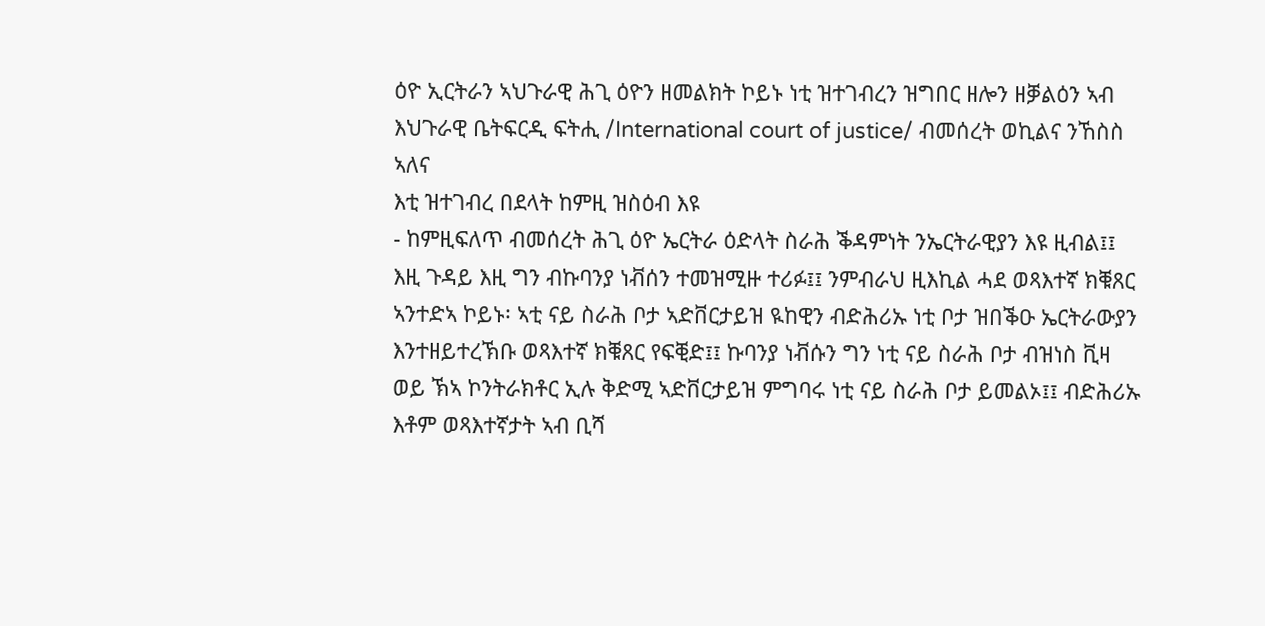ዕዮ ኢርትራን ኣህጉራዊ ሕጊ ዕዮን ዘመልክት ኮይኑ ነቲ ዝተገብረን ዝግበር ዘሎን ዘቓልዕን ኣብ እህጉራዊ ቤትፍርዲ ፍትሒ /International court of justice/ ብመሰረት ወኪልና ንኸስስ ኣለና
እቲ ዝተገብረ በደላት ከምዚ ዝስዕብ እዩ
- ከምዚፍለጥ ብመሰረት ሕጊ ዕዮ ኤርትራ ዕድላት ስራሕ ቕዳምነት ንኤርትራዊያን እዩ ዚብል፤፤ እዚ ጉዳይ እዚ ግን ብኩባንያ ነቭሰን ተመዝሚዙ ተሪፉ፤፤ ንምብራህ ዚእኪል ሓደ ወጻእተኛ ክቑጸር ኣንተድኣ ኮይኑ፡ ኣቲ ናይ ስራሕ ቦታ ኣድቨርታይዝ ዪከዊን ብድሕሪኡ ነቲ ቦታ ዝበቕዑ ኤርትራውያን እንተዘይተረኽቡ ወጻእተኛ ክቑጸር የፍቒድ፤፤ ኩባንያ ነቭሱን ግን ነቲ ናይ ስራሕ ቦታ ብዝነስ ቪዛ ወይ ኽኣ ኮንትራክቶር ኢሉ ቅድሚ ኣድቨርታይዝ ምግባሩ ነቲ ናይ ስራሕ ቦታ ይመልኦ፤፤ ብድሕሪኡ እቶም ወጻእተኛታት ኣብ ቢሻ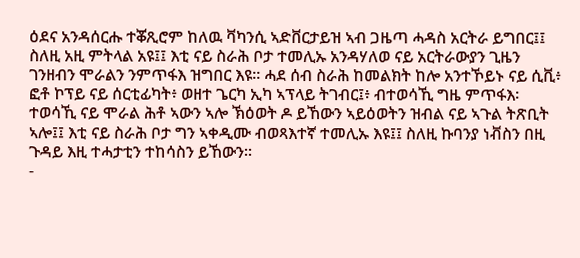ዕደና አንዳሰርሑ ተቖጺሮም ከለዉ ቫካንሲ ኣድቨርታይዝ ኣብ ጋዜጣ ሓዳስ አርትራ ይግበር፤፤ ስለዚ አዚ ምትላል አዩ፤፤ እቲ ናይ ስራሕ ቦታ ተመሊኡ አንዳሃለወ ናይ አርትራውያን ጊዜን ገንዘብን ሞራልን ንምጥፋእ ዝግበር እዩ። ሓደ ሰብ ስራሕ ከመልክት ከሎ አንተኾይኑ ናይ ሲቪ፥ ፎቶ ኮፕይ ናይ ሰርቲፊካት፥ ወዘተ ጌርካ ኢካ ኣፕላይ ትገብር፤፥ ብተወሳኺ ግዜ ምጥፋእ፡ ተወሳኺ ናይ ሞራል ሕቶ ኣውን ኣሎ ኽዕወት ዶ ይኸውን ኣይዕወትን ዝብል ናይ ኣጉል ትጽቢት ኣሎ፤፤ እቲ ናይ ስራሕ ቦታ ግን ኣቀዲሙ ብወጻእተኛ ተመሊኡ እዩ፤፤ ስለዚ ኩባንያ ነቭስን በዚ ጉዳይ እዚ ተሓታቲን ተከሳስን ይኸውን።
-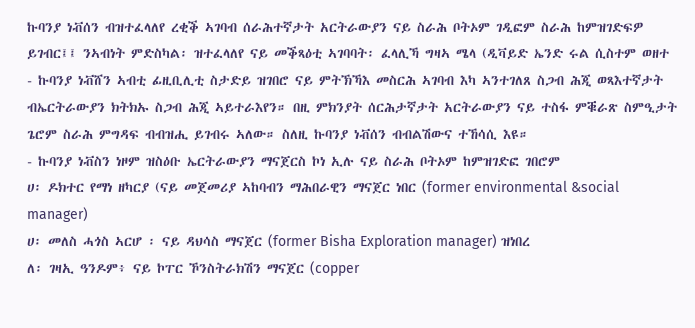ኩባንያ ነቭሰን ብዝተፈላለየ ረቂቕ ኣገባብ ሰራሕተኛታት አርትራውያን ናይ ስራሕ ቦትኦም ገዲፎም ስራሕ ከምዝገድፍዎ ይገብር፤፤ ንኣብነት ምድስካል፡ ዝተፈላለየ ናይ መቕጻዕቲ ኣገባባት፡ ፈላሊኻ ግዛኣ ሜላ (ዲቫይድ ኤንድ ሩል ሲስተም ወዘተ
- ኩባንያ ነቭሸን ኣብቲ ፊዚቢሊቲ ስታድይ ዝገበሮ ናይ ምትኽኻእ መስርሕ ኣገባብ እካ ኣንተገለጸ ስጋብ ሕጂ ወጻእተኛታት ብኤርትራውያን ክትክኡ ስጋብ ሕጂ ኣይተራእየን። በዚ ምክንያት ሰርሕታኛታት አርትራውያን ናይ ተስፋ ምቑራጽ ስምዒታት ጌሮም ስራሕ ምግዳፍ ብብዝሒ ይገብሩ ኣለው። ስለዚ ኩባንያ ነቭሰን ብብልሽውና ተኸሳሲ እዩ።
- ኩባንያ ነቭስን ነዞም ዝስዕቡ ኤርትራውያን ማናጀርስ ኮነ ኢሉ ናይ ስራሕ ቦትኦም ከምዝገድፎ ገበሮም
ሀ፡ ዶክተር የማነ ዘካርያ (ናይ መጀመሪያ ኣከባብን ማሕበራዊን ማናጀር ነበር (former environmental &social manager)
ሀ፡ መለስ ሓጎስ ኣርሆ ፡ ናይ ዳህሳስ ማናጀር (former Bisha Exploration manager) ዝነበረ
ለ፡ ገዛኢ ዓንዶም፥ ናይ ኮፐር ኾንስትራክሽን ማናጀር (copper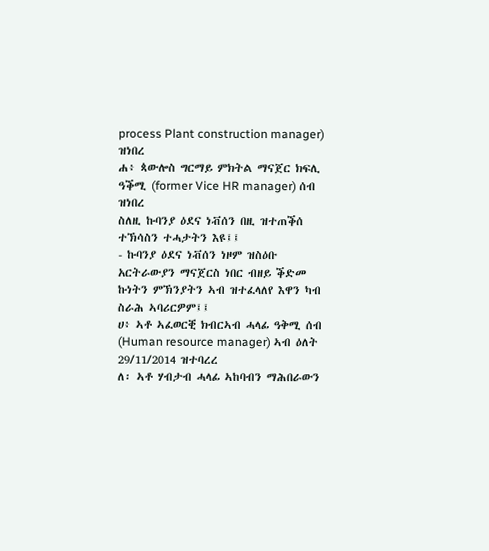process Plant construction manager) ዝነበረ
ሐ፥ ጳውሎስ ግርማይ ምክትል ማናጀር ክፍሊ ዓቕሚ (former Vice HR manager) ሰብ ዝነበረ
ስለዚ ኩባንያ ዕደና ነቭሰን በዚ ዝተጠቕሰ ተኽሳስን ተሓታትን እዩ፤፤
- ኩባንያ ዕደና ነቭሰን ነዞም ዝስዕቡ አርትራውያን ማናጀርስ ነበር ብዘይ ቕድመ ኩነትን ምኽንያትን ኣብ ዝተፈላለየ እዋን ካብ ስራሕ ኣባሪርዎም፤፤
ሀ፥ ኣቶ ኣፈወርቒ ክብርኣብ ሓላፊ ዓቅሚ ሰብ (Human resource manager) ኣብ ዕለት 29/11/2014 ዝተባረረ
ለ፡ ኣቶ ሃብታብ ሓላፊ ኣከባብን ማሕበራውን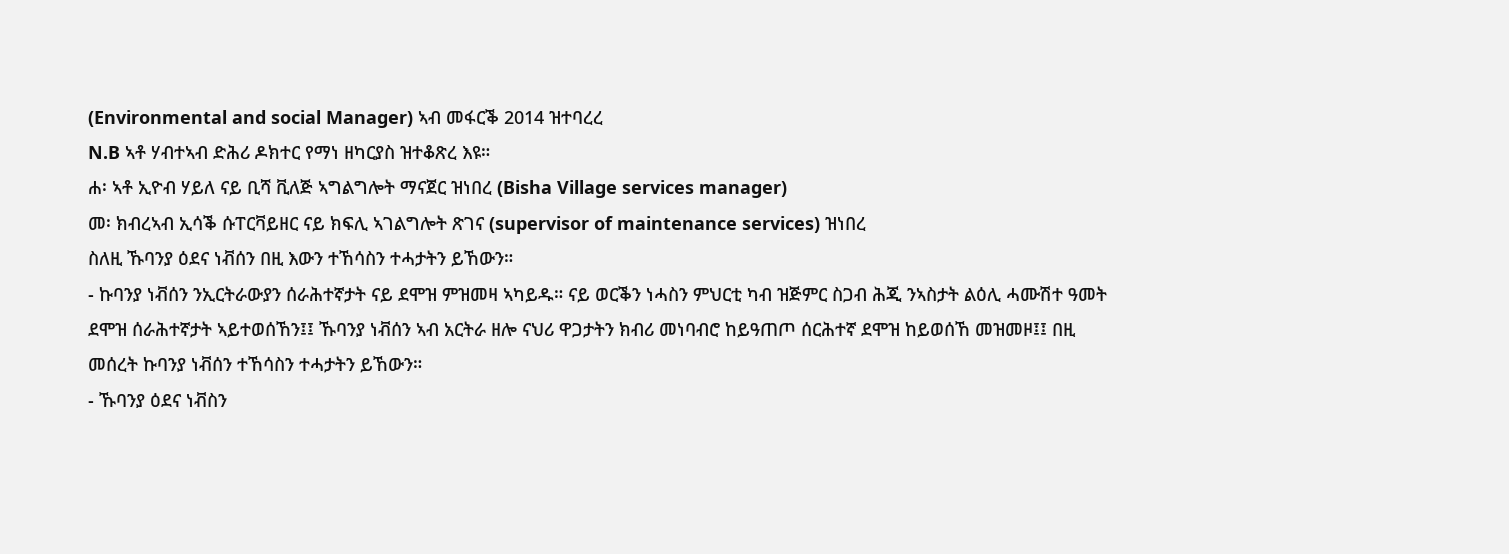(Environmental and social Manager) ኣብ መፋርቕ 2014 ዝተባረረ
N.B ኣቶ ሃብተኣብ ድሕሪ ዶክተር የማነ ዘካርያስ ዝተቆጽረ እዩ።
ሐ፡ ኣቶ ኢዮብ ሃይለ ናይ ቢሻ ቪለጅ ኣግልግሎት ማናጀር ዝነበረ (Bisha Village services manager)
መ፡ ክብረኣብ ኢሳቕ ሱፐርቫይዘር ናይ ክፍሊ ኣገልግሎት ጽገና (supervisor of maintenance services) ዝነበረ
ስለዚ ኹባንያ ዕደና ነቭሰን በዚ እውን ተኸሳስን ተሓታትን ይኸውን።
- ኩባንያ ነቭሰን ንኢርትራውያን ሰራሕተኛታት ናይ ደሞዝ ምዝመዛ ኣካይዱ። ናይ ወርቕን ነሓስን ምህርቲ ካብ ዝጅምር ስጋብ ሕጂ ንኣስታት ልዕሊ ሓሙሽተ ዓመት ደሞዝ ሰራሕተኛታት ኣይተወሰኸን፤፤ ኹባንያ ነቭሰን ኣብ አርትራ ዘሎ ናህሪ ዋጋታትን ክብሪ መነባብሮ ከይዓጠጦ ሰርሕተኛ ደሞዝ ከይወሰኸ መዝመዞ፤፤ በዚ መሰረት ኩባንያ ነቭሰን ተኸሳስን ተሓታትን ይኸውን።
- ኹባንያ ዕደና ነቭስን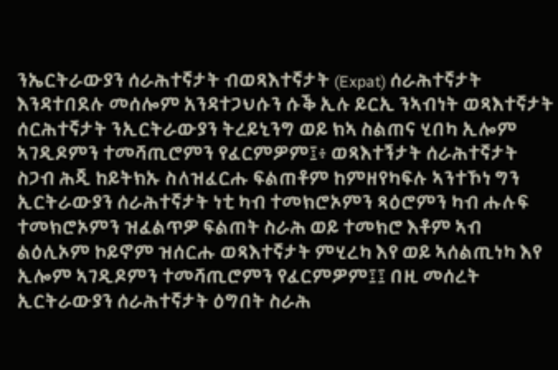ንኤርትራውያን ሰራሕተኛታት ብወጻእተኛታት (Expat) ሰራሕተኛታት እንዳተበደሉ መሰሎም አንዳተጋህሱን ሱቕ ኢሉ ይርኢ ንኣብነት ወጻእተኛታት ሰርሕተኛታት ንኢርትራውያን ትረይኒንግ ወይ ክኣ ስልጠና ሂበካ ኢሎም ኣገዲዶምን ተመሻጢሮምን የፈርምዎም፤፥ ወጻእተኝታት ሰራሕተኛታት ስጋብ ሕጂ ከይትክኡ ስለዝፈርሑ ፍልጠቶም ከምዘየካፍሉ ኣንተኾነ ግን ኢርትራውያን ሰራሕተኛታት ነቲ ካብ ተመክሮኦምን ጻዕሮምን ካብ ሑሉፍ ተመክሮኦምን ዝፈልጥዎ ፍልጠት ስራሕ ወይ ተመክሮ እቶም ኣብ ልዕሊኦም ኮይኖም ዝሰርሑ ወጻእተኛታት ምሂረካ እየ ወይ ኣሰልጢነካ እየ ኢሎም ኣገዲዶምን ተመሻጢሮምን የፈርምዎም፤፤ በዚ መሰረት ኢርትራውያን ሰራሕተኛታት ዕግበት ስራሕ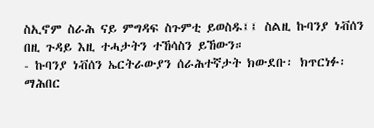ስኢኖም ስራሕ ናይ ምግዳፍ ስጉምቲ ይወስዱ፤፤ ስልዚ ኩባንያ ነቭሰን በዚ ጉዳይ እዚ ተሓታትን ተኸሳስን ይኸውን።
- ኩባንያ ነቭሰን ኤርትራውያን ሰራሕተኛታት ክውደቡ፡ ክጥርነፉ፡ ማሕበር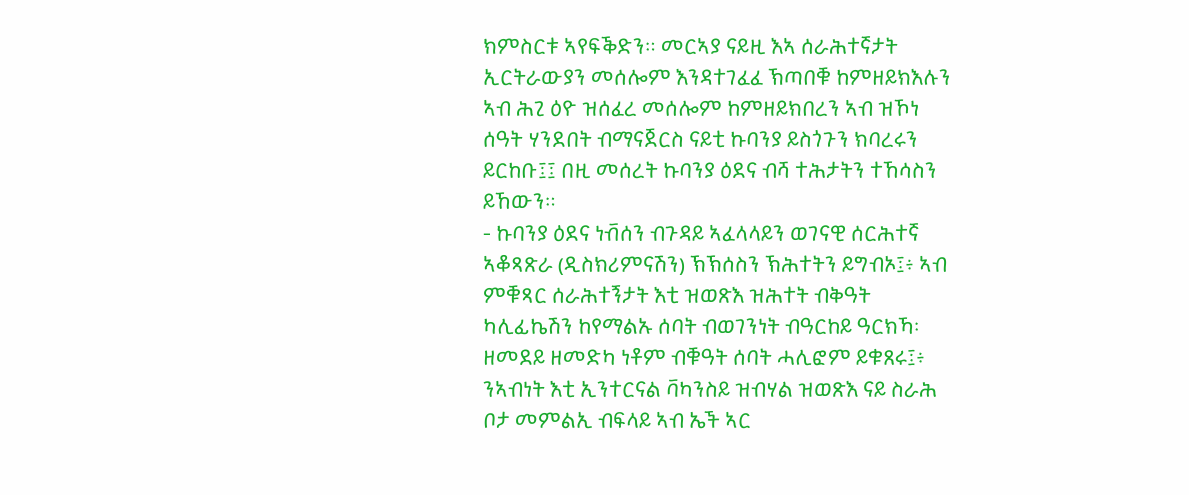ክምስርቱ ኣየፍቕድን። መርኣያ ናይዚ እኣ ሰራሕተኛታት ኢርትራውያን መሰሎም እንዳተገፈፈ ኽጣበቑ ከምዘይክእሉን ኣብ ሕጊ ዕዮ ዝሰፈረ መሰሎም ከምዘይክበረን ኣብ ዝኾነ ሰዓት ሃንደበት ብማናጀርስ ናይቲ ኩባንያ ይስጎጉን ክባረሩን ይርከቡ፤፤ በዚ መሰረት ኩባንያ ዕደና ብሻ ተሕታትን ተኸሳስን ይኸውን።
- ኩባንያ ዕደና ነቭሰን ብጉዳይ ኣፈላላይን ወገናዊ ሰርሕተኛ ኣቆጻጽራ (ዲስክሪምናሽን) ኽኽሰስን ኽሕተትን ይግብኦ፤፥ ኣብ ምቑጻር ሰራሕተኝታት እቲ ዝወጽእ ዝሕተት ብቅዓት ካሊፊኬሽን ከየማልኡ ሰባት ብወገንነት ብዓርከይ ዓርክኻ፡ ዘመደይ ዘመድካ ነቶም ብቑዓት ሰባት ሓሊፎም ይቁጸሩ፤፥ ንኣብነት እቲ ኢንተርናል ቫካንስይ ዝብሃል ዝወጽእ ናይ ስራሕ ቦታ መምልኢ ብፍላይ ኣብ ኤች ኣር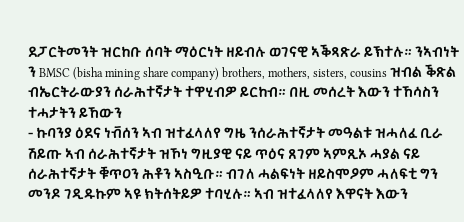ደፓርትመንት ዝርከቡ ሰባት ማዕርነት ዘይብሉ ወገናዊ ኣቕጻጽራ ይኽተሉ። ንኣብነት ን BMSC (bisha mining share company) brothers, mothers, sisters, cousins ዝብል ቕጽል ብኤርትራውያን ሰራሕተኛታት ተዋሂብዎ ይርከብ። በዚ መሰረት እውን ተኸሳስን ተሓታትን ይኸውን
- ኩባንያ ዕደና ነቭሰን ኣብ ዝተፈላለየ ግዜ ንሰራሕተኛታት መዓልቱ ዝሓለፈ ቢራ ሽይጡ ኣብ ሰራሕተኛታት ዝኾነ ግዚያዊ ናይ ጥዕና ጸገም ኣምጺኦ ሓያል ናይ ሰራሕተኛታት ቑጥዐን ሕቶን ኣስዒቡ። ብገለ ሓልፍነት ዘይስሞዖም ሓለፍቲ ግን መንዶ ገዲዱኩም ኣዩ ክትሰትይዎ ተባሂሉ። ኣብ ዝተፈላለየ እዋናት እውን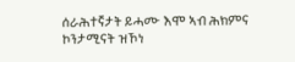ሰራሕተኛታት ይሓሙ እሞ ኣብ ሕክምና ኮንታሚናት ዝኾነ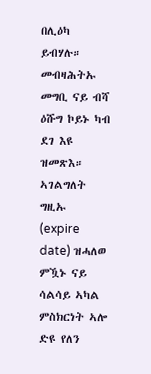በሊዕካ ይብሃሉ። መብዛሕትኡ መግቢ ናይ ብሻ ዕሹግ ኮይኑ ካብ ደገ እዩ ዝመጽእ። ኣገልግለት ግዚኡ (expire date) ዝሓለወ ምዃኑ ናይ ሳልሳይ ኣካል ምስክርነት ኣሎ ድዩ የለን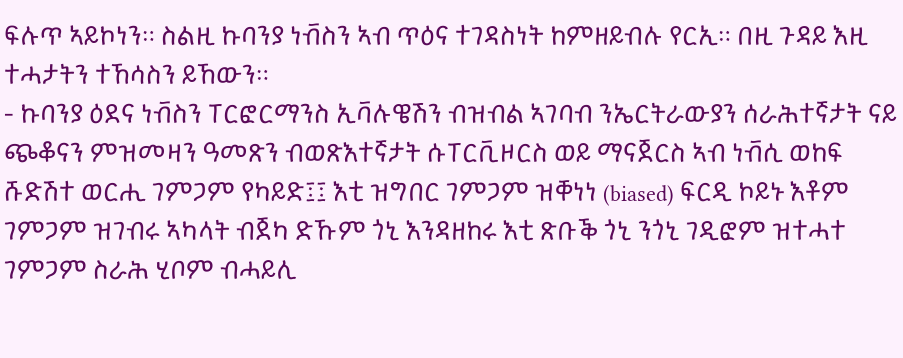ፍሉጥ ኣይኮነን። ስልዚ ኩባንያ ነቭስን ኣብ ጥዕና ተገዳስነት ከምዘይብሉ የርኢ። በዚ ጉዳይ እዚ ተሓታትን ተኸሳስን ይኸውን።
- ኩባንያ ዕደና ነቭስን ፐርፎርማንስ ኢቫሉዌሽን ብዝብል ኣገባብ ንኤርትራውያን ሰራሕተኛታት ናይ ጭቆናን ምዝመዛን ዓመጽን ብወጽእተኛታት ሱፐርቪዞርስ ወይ ማናጀርስ ኣብ ነቭሲ ወከፍ ሹድሽተ ወርሒ ገምጋም የካይድ፤፤ እቲ ዝግበር ገምጋም ዝቐነነ (biased) ፍርዲ ኮይኑ እቶም ገምጋም ዝገብሩ ኣካላት ብጀካ ድኹም ጎኒ እንዳዘከሩ እቲ ጽቡቕ ጎኒ ንጎኒ ገዲፎም ዝተሓተ ገምጋም ስራሕ ሂቦም ብሓይሊ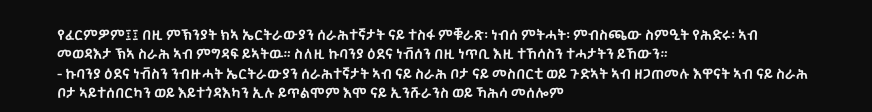የፈርምዎም፤፤ በዚ ምኽንያት ክኣ ኤርትራውያን ሰራሕተኛታት ናይ ተስፋ ምቑራጽ፡ ነብሰ ምትሓት፡ ምብስጫው ስምዒት የሕድሩ፡ ኣብ መወዳእታ ኽኣ ስራሕ ኣብ ምግዳፍ ይኣትዉ። ስለዚ ኩባንያ ዕደና ነቭሰን በዚ ነጥቢ እዚ ተኸሳስን ተሓታትን ይኸውን።
- ኩባንያ ዕደና ነቭስን ንብዙሓት ኤርትራውያን ሰራሕተኛታት ኣብ ናይ ስራሕ ቦታ ናይ መስበርቲ ወይ ጉድኣት ኣብ ዘጋጠመሉ እዋናት ኣብ ናይ ስራሕ ቦታ ኣይተሰበርካን ወይ እይተጎዳእካን ኢሉ ይጥልሞም እሞ ናይ ኢንሹራንስ ወይ ኻሕሳ መሰሎም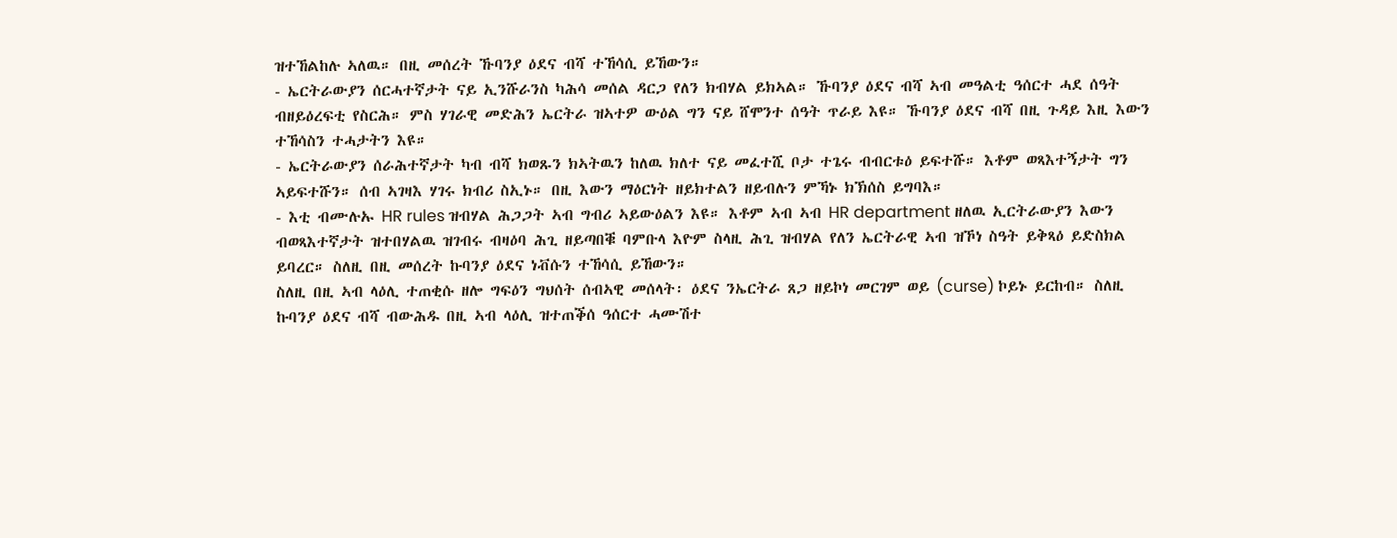ዝተኸልከሉ ኣለዉ። በዚ መሰረት ኹባንያ ዕደና ብሻ ተኸሳሲ ይኸውን።
- ኤርትራውያን ሰርሓተኛታት ናይ ኢንሹራንስ ካሕሳ መሰል ዳርጋ የለን ክብሃል ይክኣል። ኹባንያ ዕደና ብሻ ኣብ መዓልቲ ዓሰርተ ሓደ ሰዓት ብዘይዕረፍቲ የስርሕ። ምስ ሃገራዊ መድሕን ኤርትራ ዝኣተዎ ውዕል ግን ናይ ሸሞንተ ሰዓት ጥራይ እዩ። ኹባንያ ዕደና ብሻ በዚ ጉዳይ እዚ እውን ተኸሳስን ተሓታትን እዩ።
- ኤርትራውያን ሰራሕተኛታት ካብ ብሻ ክወጹን ክኣትዉን ከለዉ ክለተ ናይ መፈተሺ ቦታ ተጌሩ ብብርቱዕ ይፍተሹ። እቶም ወጻእተኝታት ግን ኣይፍተሹን። ሰብ ኣገዛእ ሃገሩ ክብሪ ስኢኑ። በዚ እውን ማዕርነት ዘይክተልን ዘይብሉን ምኻኑ ክኽሰስ ይግባእ።
- እቲ ብሙሉኡ HR rules ዝብሃል ሕጋጋት ኣብ ግብሪ ኣይውዕልን እዩ። እቶም ኣብ ኣብ HR department ዘለዉ ኢርትራውያን እውን ብወጻእተኛታት ዝተበሃልዉ ዝገብሩ ብዛዕባ ሕጊ ዘይጣበቑ ባምቡላ እዮም ስላዚ ሕጊ ዝብሃል የለን ኤርትራዊ ኣብ ዝኾነ ስዓት ይቅጻዕ ይድስክል ይባረር። ስለዚ በዚ መሰረት ኩባንያ ዕደና ነቭሱን ተኸሳሲ ይኸውን።
ስለዚ በዚ ኣብ ላዕሊ ተጠቂሱ ዘሎ ግፍዕን ግህሰት ሰብኣዊ መሰላት፡ ዕደና ንኤርትራ ጸጋ ዘይኮነ መርገም ወይ (curse) ኮይኑ ይርከብ። ስለዚ ኩባንያ ዕደና ብሻ ብውሕዱ በዚ ኣብ ላዕሊ ዝተጠቕሰ ዓሰርተ ሓሙሽተ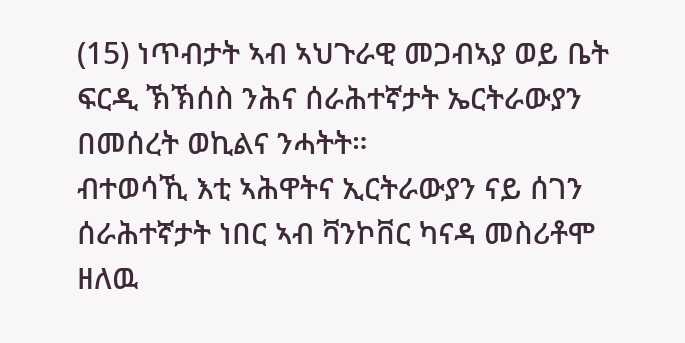(15) ነጥብታት ኣብ ኣህጉራዊ መጋብኣያ ወይ ቤት ፍርዲ ኽኽሰስ ንሕና ሰራሕተኛታት ኤርትራውያን በመሰረት ወኪልና ንሓትት።
ብተወሳኺ እቲ ኣሕዋትና ኢርትራውያን ናይ ሰገን ሰራሕተኛታት ነበር ኣብ ቫንኮቨር ካናዳ መስሪቶሞ ዘለዉ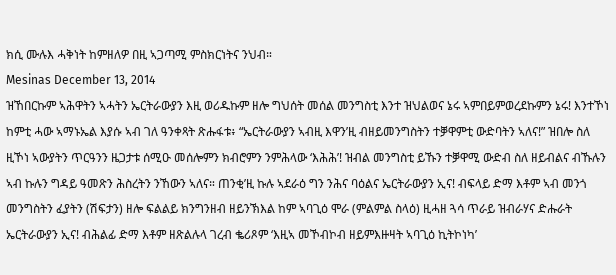ክሲ ሙሉእ ሓቅነት ከምዘለዎ በዚ ኣጋጣሚ ምስክርነትና ንህብ።
Mesinas December 13, 2014
ዝኸበርኩም ኣሕዋትን ኣሓትን ኤርትራውያን እዚ ወሪዱኩም ዘሎ ግህሰት መሰል መንግስቲ እንተ ዝህልወና ኔሩ ኣምበይምወረደኩምን ኔሩ! እንተኾነ ከምቲ ሓው ኣማኑኤል እያሱ ኣብ ገለ ዓንቀጻት ጽሑፋቱ፥ “ኤርትራውያን ኣብዚ እዋን’ዚ ብዘይመንግስትን ተቓዋምቲ ውድባትን ኣለና!” ዝበሎ ስለ ዚኾነ ኣውያትን ጥርዓንን ዜጋታቱ ሰሚዑ መሰሎምን ክብሮምን ንምሕላው ‘እሕሕ’! ዝብል መንግስቲ ይኹን ተቓዋሚ ውድብ ስለ ዘይብልና ብኹሉን ኣብ ኩሉን ግዳይ ዓመጽን ሕስረትን ንኸውን ኣለና። ጠንቂ’ዚ ኩሉ ኣደራዕ ግን ንሕና ባዕልና ኤርትራውያን ኢና! ብፍላይ ድማ እቶም ኣብ መንጎ መንግስትን ፈያትን (ሽፍታን) ዘሎ ፍልልይ ክንግንዘብ ዘይንኽእል ከም ኣባጊዕ ሞራ (ምልምል ስላዕ) ዚሓዘ ጓሳ ጥራይ ዝብራሃና ድሑራት ኤርትራውያን ኢና! ብሕልፊ ድማ እቶም ዘጽልሉላ ገረብ ቈሪጾም ‘እዚኣ መኾብኮብ ዘይምእዙዛት ኣባጊዕ ኪትኮነካ’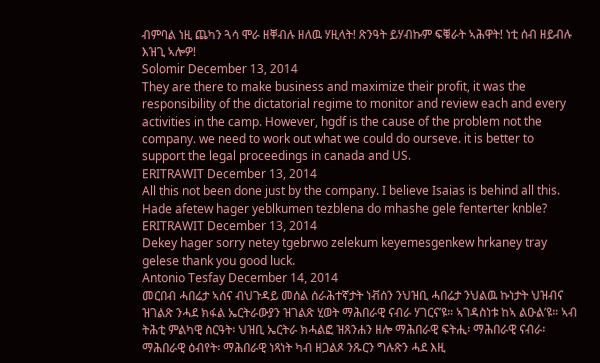ብምባል ነዚ ጨካን ጓሳ ሞራ ዘቐብሉ ዘለዉ ሃዚላት! ጽንዓት ይሃብኩም ፍቑራት ኣሕዋት! ነቲ ሰብ ዘይብሉ እዝጊ ኣሎዎ!
Solomir December 13, 2014
They are there to make business and maximize their profit, it was the responsibility of the dictatorial regime to monitor and review each and every activities in the camp. However, hgdf is the cause of the problem not the company. we need to work out what we could do ourseve. it is better to support the legal proceedings in canada and US.
ERITRAWIT December 13, 2014
All this not been done just by the company. I believe Isaias is behind all this.
Hade afetew hager yeblkumen tezblena do mhashe gele fenterter knble?
ERITRAWIT December 13, 2014
Dekey hager sorry netey tgebrwo zelekum keyemesgenkew hrkaney tray gelese thank you good luck.
Antonio Tesfay December 14, 2014
መርበብ ሓበሬታ ኣሰና ብህጉዳይ መሰል ሰራሕተኛታት ነቭሰን ንህዝቢ ሓበሬታ ንህልዉ ኩነታት ህዝብና ዝገልጽ ንሓደ ክፋል ኤርትራውያን ዝገልጽ ሂወት ማሕበራዊ ናብራ ሃገርና’ዩ። ኣገዳስነቱ ከኣ ልዑል’ዩ። ኣብ ትሕቲ ምልካዊ ስርዓት፡ ህዝቢ ኤርትራ ክሓልፎ ዝጸንሐን ዘሎ ማሕበራዊ ፍትሒ፡ ማሕበራዊ ናብራ፡ ማሕበራዊ ዕብየት፡ ማሕበራዊ ነጻነት ካብ ዘጋልጾ ንጹርን ግሉጽን ሓደ እዚ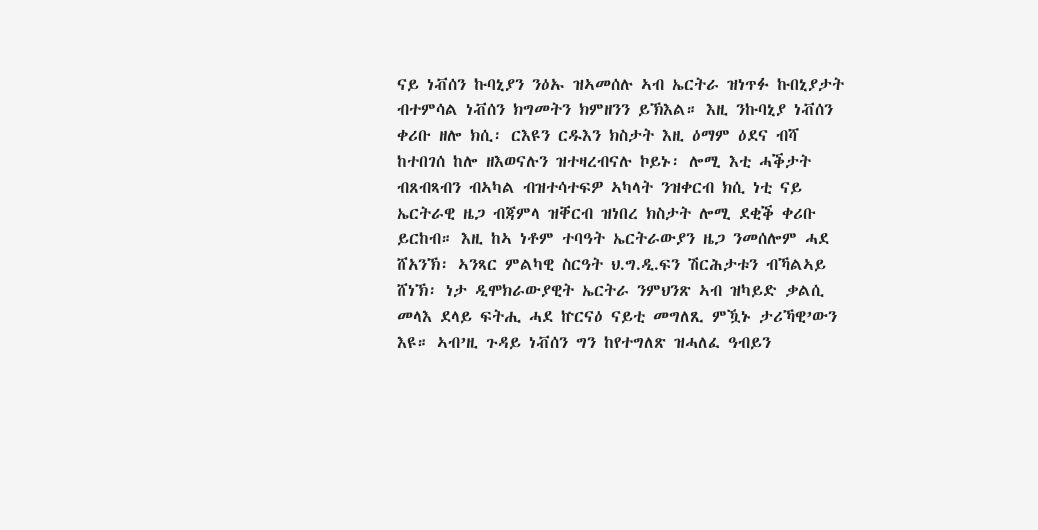ናይ ነቭሰን ኩባኒያን ንዕኡ ዝኣመሰሉ ኣብ ኤርትራ ዝነጥፉ ኩበኒያታት ብተምሳል ነቭሰን ክግመትን ክምዘንን ይኽእል። እዚ ንኩባኒያ ነቭሰን ቀሪቡ ዘሎ ክሲ፡ ርእዩን ርዱእን ክስታት እዚ ዕማም ዕደና ብሻ ከተበገሰ ከሎ ዘእወናሉን ዝተዛረብናሉ ኮይኑ፡ ሎሚ እቲ ሓቕታት ብጸብጻብን ብኣካል ብዝተሳተፍዎ ኣካላት ንዝቀርብ ክሲ ነቲ ናይ ኤርትራዊ ዜጋ ብጃምላ ዝቐርብ ዝነበረ ክስታት ሎሚ ደቂቕ ቀሪቡ ይርከብ። እዚ ከኣ ነቶም ተባዓት ኤርትራውያን ዜጋ ንመሰሎም ሓደ ሸአንኽ፡ ኣንጻር ምልካዊ ስርዓት ህ.ግ.ዲ.ፍን ሽርሕታቱን ብኻልኣይ ሸነኽ፡ ነታ ዲሞክራውያዊት ኤርትራ ንምህንጽ ኣብ ዝካይድ ቃልሲ መላእ ደላይ ፍትሒ ሓደ ኵርናዕ ናይቲ መግለጺ ምዃኑ ታሪኻዊ’ውን እዩ። ኣብ’ዚ ጉዳይ ነቭሰን ግን ከየተግለጽ ዝሓለፈ ዓብይን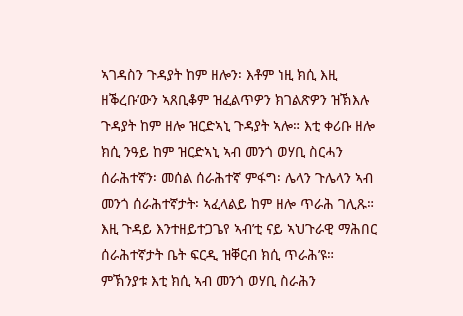ኣገዳስን ጉዳያት ከም ዘሎን፡ እቶም ነዚ ክሲ እዚ ዘቕረቡ’ውን ኣጸቢቆም ዝፈልጥዎን ክገልጽዎን ዝኽእሉ ጉዳያት ከም ዘሎ ዝርድኣኒ ጉዳያት ኣሎ። እቲ ቀሪቡ ዘሎ ክሲ ንዓይ ከም ዝርድኣኒ ኣብ መንጎ ወሃቢ ስርሓን ሰራሕተኛን፡ መሰል ሰራሕተኛ ምፋግ፡ ሌላን ጉሌላን ኣብ መንጎ ሰራሕተኛታት፡ ኣፈላልይ ከም ዘሎ ጥራሕ ገሊጹ። እዚ ጉዳይ እንተዘይተጋጌየ ኣብ’ቲ ናይ ኣህጉራዊ ማሕበር ሰራሕተኛታት ቤት ፍርዲ ዝቐርብ ክሲ ጥራሕ’ዩ። ምኽንያቱ እቲ ክሲ ኣብ መንጎ ወሃቢ ስራሕን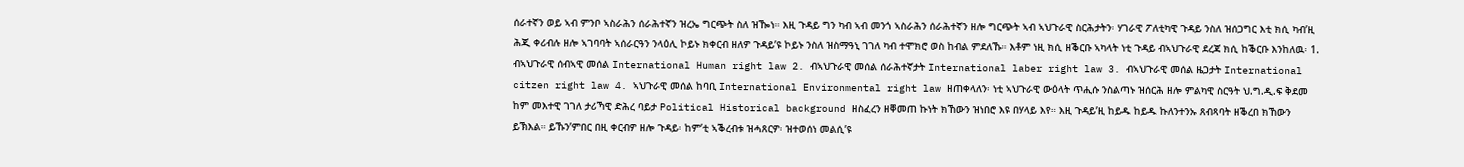ሰራተኛን ወይ ኣብ ምንቦ ኣስራሕን ሰራሕተኛን ዝረኤ ግርጭት ስለ ዝዀነ። እዚ ጉዳይ ግን ካብ ኣብ መንጎ ኣስራሕን ሰራሕተኛን ዘሎ ግርጭት ኣብ ኣህጉራዊ ስርሕታትን፡ ሃገራዊ ፖለቲካዊ ጉዳይ ንስለ ዝሰጋግር እቲ ክሲ ካብ’ዚ ሕጂ ቀሪብሉ ዘሎ ኣገባባት ኣሰራርዓን ንላዕሊ ኮይኑ ክቀርብ ዘለዎ ጉዳይ’ዩ ኮይኑ ንስለ ዝስማዓኒ ገገለ ካብ ተሞክሮ ወስ ከብል ምደለኹ። እቶም ነዚ ክሲ ዘቕርቡ ኣካላት ነቲ ጉዳይ ብኣህጉራዊ ደረጃ ክሲ ከቕርቡ እንከለዉ፡ 1. ብኣህጉራዊ ሰብኣዊ መሰል International Human right law 2. ብኣህጉራዊ መሰል ሰራሕተኛታት International laber right law 3. ብኣህጉራዊ መሰል ዜጋታት International citzen right law 4. ኣህጉራዊ መሰል ከባቢ International Environmental right law ዘጠቀላለን፡ ነቲ ኣህጉራዊ ውዕላት ጥሒሱ ንስልጣኑ ዝሰርሕ ዘሎ ምልካዊ ስርዓት ህ.ግ.ዲ.ፍ ቅደመ ከም መእተዊ ገገለ ታሪኻዊ ድሕረ ባይታ Political Historical background ዘስፈረን ዘቐመጠ ኩነት ክኸውን ዝነበሮ እዩ በሃላይ እየ። እዚ ጉዳይ’ዚ ከይዱ ከይዱ ኩለንተንኡ ጸብጻባት ዘቕረበ ክኸውን ይኽእል። ይኹን’ምበር በዚ ቀርብዎ ዘሎ ጉዳይ፡ ከም’ቲ ኣቕረብቱ ዝሓጸርዎ፡ ዝተወሰነ መልሲ’ዩ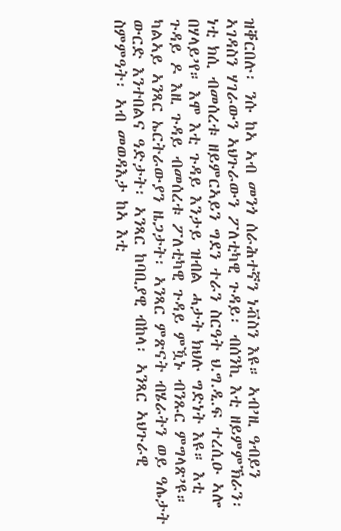ዝቐርበሉ፡ ንሱ ከኣ ኣብ መንጎ ሰራሕተኛን ነቭስን እዩ። ኣብ’ዚ ዓብይን ኣገዳስን ሃገራውን ኣህጉራውን ፖለቲካዊ ጉዳይ፡ ብሰንኪ እቲ ዘይምምኽራን፡ ነቲ ክሲ ብመሰረቱ ዘይምርኣይን ግደን ተራን ስርዓት ህ.ግ.ዲ.ፍ ተረሲዑ ኣሎ በሃላይ’የ። እሞ እቲ ጉዳይ እንታይ ዝብል ሓታት ክህሉ ግድነት እዩ። እቲ ጉዳይ ዶ እዚ ጉዳይ ብመሰረቱ ፖለቲካዊ ጉዳይ ምዃኑ ብንጹር ምግላጽ’ዩ። ካልኣይ ኣንጻር ኤርትራውያን ዜጋታት፡ ኣንጻር ምጽናት ብሄራትን ወይ ዓሌታት ውርድ እንተበልና ዓድታት፡ ኣንጻር ከባቢያዊ ብከላ፡ ኣንጻር ኣህጉራዊ ስምምዓት፡ ኣብ መወዳእታ ከኣ እቲ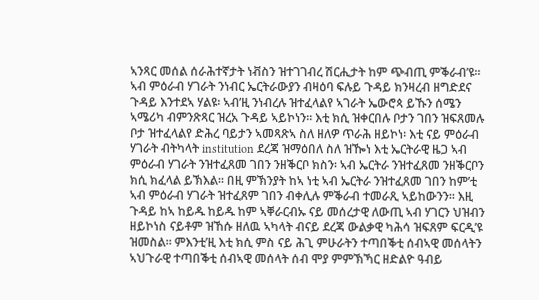ኣንጻር መሰል ሰራሕተኛታት ነቭስን ዝተገገብረ ሽርሒታት ከም ጭብጢ ምቕራብ’ዩ። ኣብ ምዕራብ ሃገራት ንነብር ኤርትራውያን ብዛዕባ ፍሉይ ጉዳይ ክንዛረብ ዘግድደና ጉዳይ እንተደኣ ሃልዩ፡ ኣብ’ዚ ንነብረሉ ዝተፈላልየ ኣገራት ኤውሮጳ ይኹን ሰሜን ኣሜሪካ ብምንጽጻር ዝረአ ጉዳይ ኣይኮነን። እቲ ክሲ ዝቀርበሉ ቦታን ገበን ዝፍጸመሉ ቦታ ዝተፈላልየ ድሕረ ባይታን ኣመጻጽኣ ስለ ዘለዎ ጥራሕ ዘይኮነ፡ እቲ ናይ ምዕራብ ሃገራት ብትካላት institution ደረጃ ዝማዕበለ ስለ ዝዀነ እቲ ኤርትራዊ ዜጋ ኣብ ምዕራብ ሃገራት ንዝተፈጸመ ገበን ንዘቕርቦ ክስን፡ ኣብ ኤርትራ ንዝተፈጸመ ንዘቕርቦን ክሲ ክፈላል ይኽእል። በዚ ምኽንያት ከኣ ነቲ ኣብ ኤርትራ ንዝተፈጸመ ገበን ከም’ቲ ኣብ ምዕራብ ሃገራት ዝተፈጸም ገበን ብቀሊሉ ምቕራብ ተመራጺ ኣይከውንን። እዚ ጉዳይ ከኣ ከይዱ ከይዱ ከም ኣቐራርብኡ ናይ መሰረታዊ ለውጢ ኣብ ሃገርን ህዝብን ዘይኮነስ ናይቶም ዝኸሱ ዘለዉ ኣካላት ብናይ ደረጃ ውልቃዊ ካሕሳ ዝፍጸም ፍርዲ’ዩ ዝመስል። ምእንቲ’ዚ እቲ ክሲ ምስ ናይ ሕጊ ምሁራትን ተጣበቕቲ ሰብኣዊ መሰላትን ኣህጉራዊ ተጣበቕቲ ሰብኣዊ መሰላት ሰብ ሞያ ምምኽኻር ዘድልዮ ዓብይ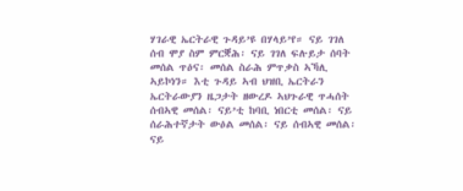ሃገራዊ ኤርትራዊ ጉዳይ’ዩ በሃላይ’የ። ናይ ገገለ ሰብ ሞያ ስም ምርቛሕ፡ ናይ ገገለ ፍሉይታ ሰባት መሰል ጥዕና፡ መሰል ስራሕ ምጥቃስ ኣኻሊ ኣይኮነን። እቲ ጉዳይ ኣብ ህዝቢ ኤርትራን ኤርትራውያን ዜጋታት ዘውረዶ ኣህጉራዊ ጥሓሰት ሰብኣዊ መሰል፡ ናይ’ቲ ከባቢ ነበርቲ መሰል፡ ናይ ሰራሕተኛታት ውዕል መሰል፡ ናይ ሰብኣዊ መሰል፡ ናይ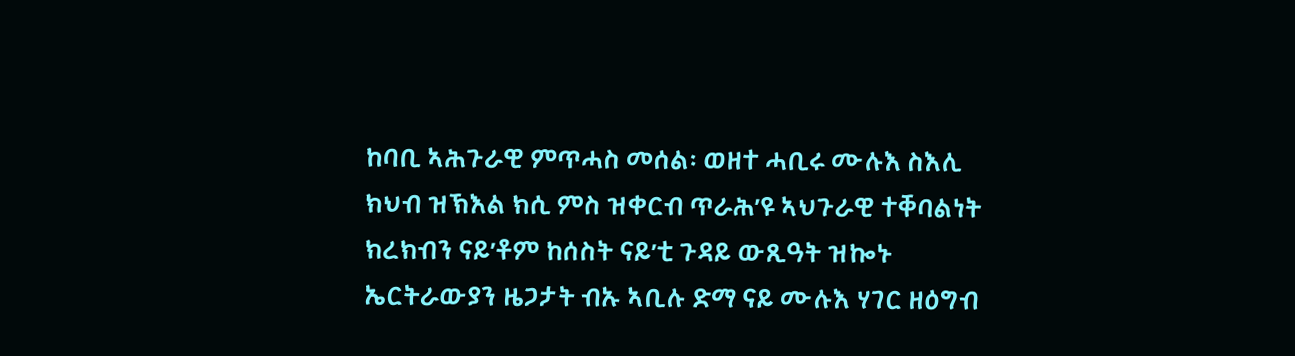ከባቢ ኣሕጉራዊ ምጥሓስ መሰል፡ ወዘተ ሓቢሩ ሙሉእ ስእሊ ክህብ ዝኽእል ክሲ ምስ ዝቀርብ ጥራሕ’ዩ ኣህጉራዊ ተቐባልነት ክረክብን ናይ’ቶም ከሰስት ናይ’ቲ ጉዳይ ውጺዓት ዝኰኑ ኤርትራውያን ዜጋታት ብኡ ኣቢሉ ድማ ናይ ሙሉእ ሃገር ዘዕግብ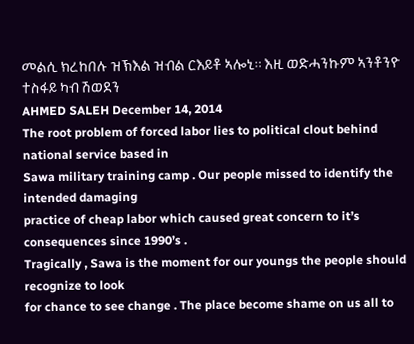መልሲ ክረከበሉ ዝኽእል ዝብል ርእይቶ ኣሎኒ። እዚ ወድሓንኩም ኣንቶንዮ ተስፋይ ካብ ሽወደን
AHMED SALEH December 14, 2014
The root problem of forced labor lies to political clout behind national service based in
Sawa military training camp . Our people missed to identify the intended damaging
practice of cheap labor which caused great concern to it’s consequences since 1990’s .
Tragically , Sawa is the moment for our youngs the people should recognize to look
for chance to see change . The place become shame on us all to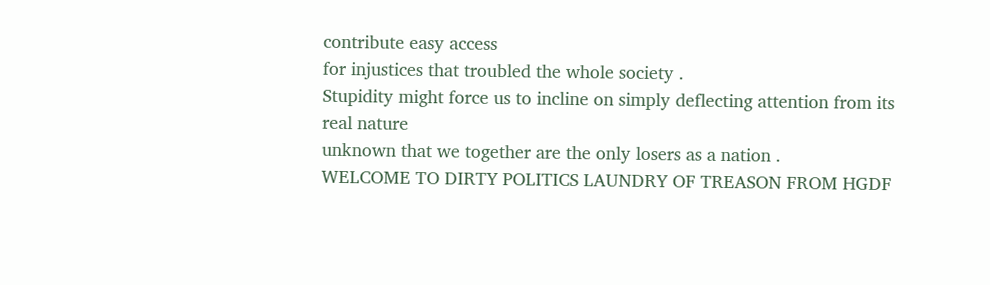contribute easy access
for injustices that troubled the whole society .
Stupidity might force us to incline on simply deflecting attention from its real nature
unknown that we together are the only losers as a nation .
WELCOME TO DIRTY POLITICS LAUNDRY OF TREASON FROM HGDF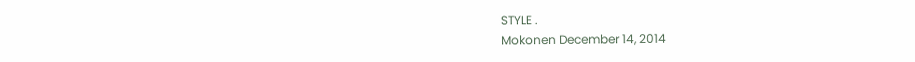STYLE .
Mokonen December 14, 2014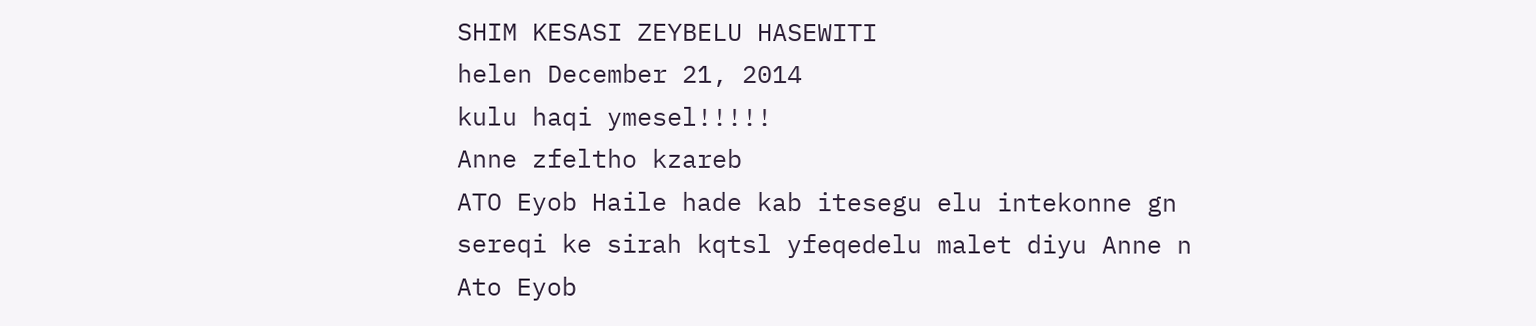SHIM KESASI ZEYBELU HASEWITI
helen December 21, 2014
kulu haqi ymesel!!!!!
Anne zfeltho kzareb
ATO Eyob Haile hade kab itesegu elu intekonne gn sereqi ke sirah kqtsl yfeqedelu malet diyu Anne n Ato Eyob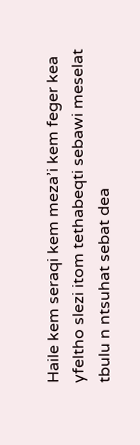Haile kem seraqi kem meza’i kem feger kea yfeltho slezi itom tethabeqti sebawi meselat tbulu n ntsuhat sebat dea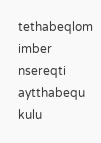tethabeqlom imber nsereqti aytthabequ kulu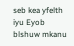seb kea yfelth iyu Eyob blshuw mkanu